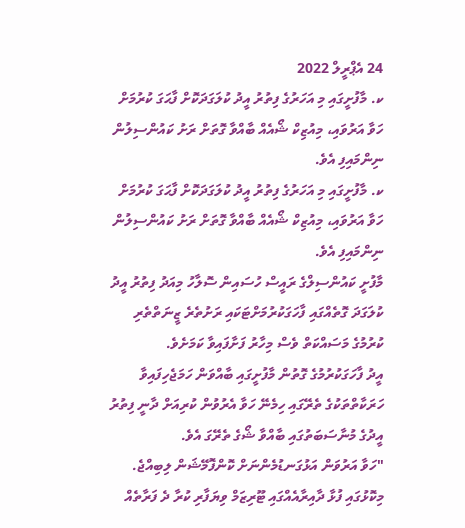24 އެޕްރީލް 2022
ކ. މާފުށީގައި މި އަހަރުގެ ފިތުރު އީދު ކުލަގަދަކޮށް ފާޙަގަ ކުރުމަށް ހަވާ އަރުވައި، މިއުޒިކް ޝޯއެއް ބާއްވާ ގޮތަށް ރަށު ކައުންސިލުން ނިންމައިފި އެވެ.
ކ. މާފުށީގައި މި އަހަރުގެ ފިތުރު އީދު ކުލަގަދަކޮށް ފާޙަގަ ކުރުމަށް ހަވާ އަރުވައި، މިއުޒިކް ޝޯއެއް ބާއްވާ ގޮތަށް ރަށު ކައުންސިލުން ނިންމައިފި އެވެ.
މާފުށީ ކައުންސިލްގެ ރައީސް ހުސައިން ސޮލާހު މިއަދު ފިތުރު އީދު ކުލަގަދަ ގޮތެއްގައި ފާހަގަކުރުމަށްޓަކައި ރަށުތެރެ ޒީނަތްތެރި ކުރުމުގެ މަސައްކަތް ވެސް މިހާރު ފަށާފައިވާ ކަމަށެވެ.
އީދު ފާހަގަކުރުމުގެ ގޮތުން މާފުށީގައި ބާއްވަން ހަމަޖެހިފައިވާ ހަރަކާތްތަކުގެ ތެރޭގައި ހިމެނޭ ހަވާ އެރުވުން ކުރިއަށް ދާނީ ފިތުރު އީދުގެ މުނާސަބަތުގައި ބާއްވާ ޝޯގެ ތެރޭގަ އެވެ.
"ހަވާ އަރުވަން އަޅުގަނޑުމެންނަށް ކޮންފޮމޭޝަން ލިބިއްޖެ. މިކޮޅުގައި ފުޅާ ދާއިރާއެއްގައި ޓޫރިޒަމް ވިޔަފާރި ކުރާ ދެ ފަރާތެއް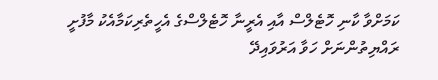ކަމަށްވާ ކާނި ހޮޓެލްސް އާއި އެރީނާ ހޮޓެލްސްގެ އެހީތެރިކަމާއެކު މާފުށީ ރައްޔިތުންނަށް ހަވާ އަރުވައިދޭ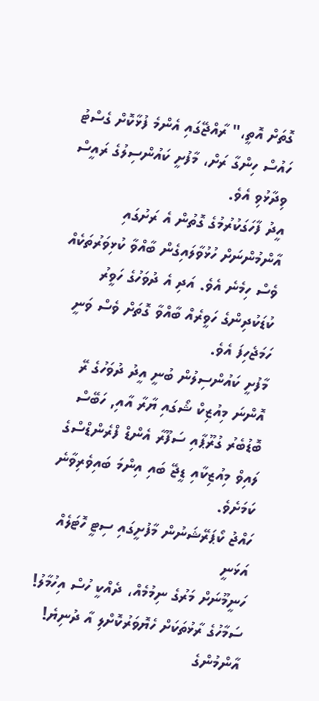ގޮތަށް އޮތީ،" ރާއްޖޭގައި އެންމެ ފުޅާކޮށް ގެސްޓު ހައުސް ހިންގާ ރަށް، މާފުށީ ކައުންސިލުގެ ރައީސް ވިދާޅުވި އެވެ.
އީދު ފާހަގަކުރުމުގެ ގޮތުން އެ ރަށުގައި އާންމުންނަށް ހުޅުވާލައިގެން ބާއްވާ ކުޅިވަރުތަކެއް ވެސް ހިމެނެ އެވެ. އަދި އެ ދުވަހުގެ ހަވީރު ކުޑަކުދިންގެ ހަވީރެއް ބާއްވާ ގޮތަށް ވެސް ވަނީ ހަމަޖެހިފަ އެވެ.
މާފުށީ ކައުންސިލުން ބުނީ އީދު ދުވަހުގެ ރޭ އޮންނަ މިއުޒިކް ޝޯގައި ޔާރާ އާއި, ހަބޭސް ބޮޑުބެރު ގުރޫޕާއި ސަފޫރާ އެންޑް ފްރެންޑްސްގެ ލައިވް މިއުޒިކާއި ޑީޖޭ ބައި އިންމަ ބައިވެރިވާނެ ކަމަށެވެ.
ހައްޖު ކޯޕަރޭޝަނުން މާފުށީގައި ސިޓީ ހޮޓަލެއް އަޅަނީ
ހަނީމޫނަށް މަރުގެ ނިމުމެއް، ދެއްކީ ހުސް އިހުމާލު!
ސަމާހުގެ ރާޅުތަކަށް ހެޔޮވަރުކޮށްލި އާ ދުނިޔެ!
އާންމުންގެ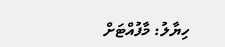ހިޔާލު: މާފުއްޓަށް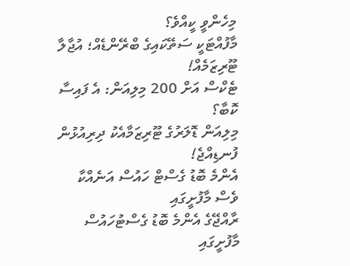މިހެންވީ ކީއްވެ؟
މާފުއްޓަކީ ސަތޭކައިގެ ބްރޭންޑެއް؛ އުޖާލާ ޓޫރިޒަމެއް!
ޓެކްސް އަށް 200 މިލިއަން: އެ ފައިސާ ކޮބާ؟
މިލިއަން ޑޮލަރުގެ ޓޫރިޒަމާއެކު ދިރިއުޅުން ފުނޑިއްޖެ!
އެންމެ ބޮޑު ގެސްޓް ހައުސް އަނެއްކާ ވެސް މާފުށީގައި
ރާއްޖޭގެ އެންމެ ބޮޑު ގެސްޓުހައުސް މާފުށީގައި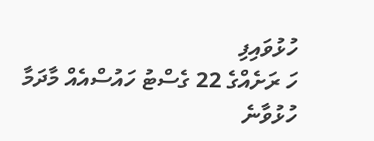ހުޅުވައިފި
ހަ ރަށެއްގެ 22 ގެސްޓު ހައުސްއެއް މާދަމާ ހުޅުވާނެ